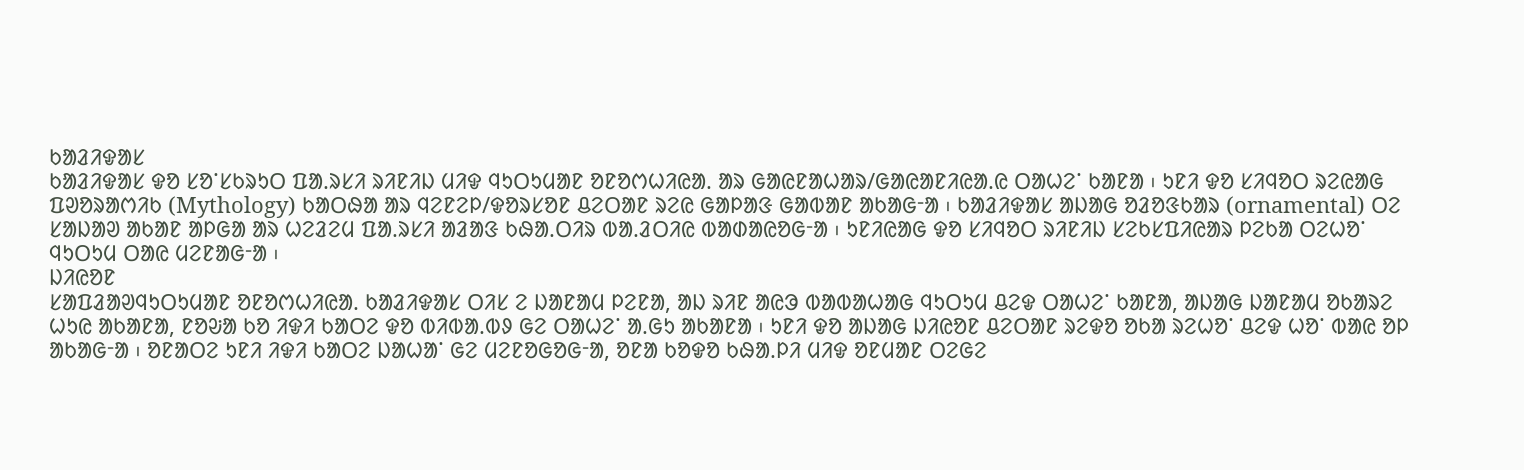ᱠᱟᱲᱤᱫᱟᱥ
ᱠᱟᱲᱤᱫᱟᱥ ᱫᱚ ᱥᱚᱸᱥᱠᱨᱩᱛ ᱯᱟ.ᱨᱥᱤ ᱨᱤᱱᱤᱡ ᱢᱤᱫ ᱧᱩᱛᱩᱢᱟᱱ ᱚᱱᱚᱬᱦᱤᱭᱟ. ᱟᱨ ᱜᱟᱭᱱᱟᱦᱟᱨ/ᱜᱟᱭᱟᱱᱤᱭᱟ.ᱭ ᱛᱟᱦᱮᱸ ᱠᱟᱱᱟ ᱾ ᱩᱱᱤ ᱫᱚ ᱥᱤᱧᱚᱛ ᱨᱮᱭᱟᱜ ᱯᱣᱚᱨᱟᱬᱤᱠ (Mythology) ᱠᱟᱛᱷᱟ ᱟᱨ ᱧᱮᱱᱮᱞ/ᱫᱚᱨᱥᱚᱱ ᱪᱮᱛᱟᱱ ᱨᱮᱭ ᱜᱟᱞᱟᱝ ᱜᱟᱵᱟᱱ ᱟᱠᱟᱜᱼᱟ ᱾ ᱠᱟᱲᱤᱫᱟᱥ ᱟᱡᱟᱜ ᱚᱲᱚᱝᱠᱟᱨ (ornamental) ᱛᱮ ᱥᱟᱡᱟᱣ ᱟᱠᱟᱱ ᱟᱞᱜᱟ ᱟᱨ ᱦᱮᱲᱮᱢ ᱯᱟ.ᱨᱥᱤ ᱟᱲᱟᱝ ᱠᱷᱟ.ᱛᱤᱨ ᱵᱟ.ᱲᱛᱤᱭ ᱵᱟᱰᱟᱭᱚᱜᱼᱟ ᱾ ᱩᱱᱤᱭᱟᱜ ᱫᱚ ᱥᱤᱧᱚᱛ ᱨᱤᱱᱤᱡ ᱥᱮᱠᱥᱯᱤᱭᱟᱨ ᱞᱮᱠᱟ ᱛᱮᱦᱚᱸ ᱧᱩᱛᱩᱢ ᱛᱟᱭ ᱢᱮᱱᱟᱜᱼᱟ ᱾
ᱡᱤᱭᱚᱱ
ᱥᱟᱯᱲᱟᱣᱧᱩᱛᱩᱢᱟᱱ ᱚᱱᱚᱬᱦᱤᱭᱟ. ᱠᱟᱲᱤᱫᱟᱥ ᱛᱤᱥ ᱮ ᱡᱟᱱᱟᱢ ᱞᱮᱱᱟ, ᱟᱡ ᱨᱤᱱ ᱟᱭᱳ ᱵᱟᱵᱟᱦᱟᱜ ᱧᱩᱛᱩᱢ ᱪᱮᱫ ᱛᱟᱦᱮᱸ ᱠᱟᱱᱟ, ᱟᱡᱟᱜ ᱡᱟᱱᱟᱢ ᱚᱠᱟᱨᱮ ᱦᱩᱭ ᱟᱠᱟᱱᱟ, ᱱᱚᱶᱟ ᱠᱚ ᱤᱫᱤ ᱠᱟᱛᱮ ᱫᱚ ᱵᱤᱵᱟ.ᱵᱽ ᱜᱮ ᱛᱟᱦᱮᱸ ᱟ.ᱜᱩ ᱟᱠᱟᱱᱟ ᱾ ᱩᱱᱤ ᱫᱚ ᱟᱡᱟᱜ ᱡᱤᱭᱚᱱ ᱪᱮᱛᱟᱱ ᱨᱮᱫᱚ ᱚᱠᱟ ᱨᱮᱦᱚᱸ ᱪᱮᱫ ᱦᱚᱸ ᱵᱟᱭ ᱚᱞ ᱟᱠᱟᱜᱼᱟ ᱾ ᱚᱱᱟᱛᱮ ᱩᱱᱤ ᱤᱫᱤ ᱠᱟᱛᱮ ᱡᱟᱦᱟᱸ ᱜᱮ ᱢᱮᱱᱚᱜᱚᱜᱼᱟ, ᱚᱱᱟ ᱠᱚᱫᱚ ᱠᱷᱟ.ᱞᱤ ᱢᱤᱫ ᱚᱱᱢᱟᱱ ᱛᱮᱜᱮ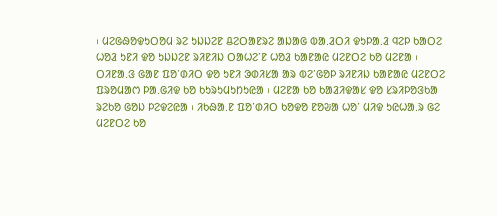᱾ ᱢᱮᱜᱷᱚᱫᱩᱛᱚᱢ ᱨᱮ ᱩᱡᱡᱮᱱ ᱪᱮᱛᱟᱱᱨᱮ ᱟᱡᱟᱜ ᱵᱟ.ᱲᱛᱤ ᱫᱩᱞᱟ.ᱲ ᱧᱮᱞ ᱠᱟᱛᱮ ᱦᱚᱲ ᱩᱱᱤ ᱫᱚ ᱩᱡᱡᱮᱱ ᱨᱤᱱᱤᱡ ᱛᱟᱦᱮᱸᱱ ᱦᱚᱲ ᱠᱟᱱᱟᱭ ᱢᱮᱱᱛᱮ ᱠᱚ ᱢᱮᱱᱟ ᱾ ᱛᱤᱱᱟ.ᱝ ᱜᱟᱱ ᱯᱚᱸᱰᱤᱛ ᱫᱚ ᱩᱱᱤ ᱳᱰᱤᱥᱟ ᱟᱨ ᱵᱮᱸᱜᱚᱞ ᱨᱤᱱᱤᱡ ᱠᱟᱱᱟᱭ ᱢᱮᱱᱛᱮ ᱯᱨᱚᱢᱟᱬ ᱞᱟ.ᱜᱤᱫ ᱠᱚ ᱠᱩᱨᱩᱢᱩᱴᱩᱭᱟ ᱾ ᱢᱮᱱᱟ ᱠᱚ ᱠᱟᱲᱤᱫᱟᱥ ᱫᱚ ᱥᱨᱤᱞᱚᱝᱠᱟ ᱨᱮᱠᱚ ᱜᱚᱡ ᱞᱮᱫᱮᱭᱟ ᱾ ᱤᱠᱷᱟ.ᱱ ᱯᱚᱸᱰᱤᱛ ᱠᱚᱫᱚ ᱱᱚᱶᱟ ᱦᱚᱸ ᱢᱤᱫ ᱩᱭᱦᱟ.ᱨ ᱜᱮ ᱢᱮᱱᱛᱮ ᱠᱚ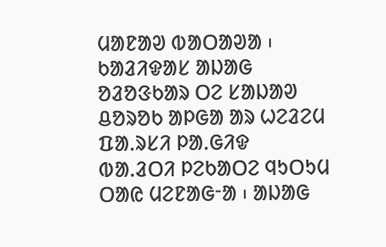ᱢᱟᱱᱟᱣ ᱵᱟᱛᱟᱣᱟ ᱾ ᱠᱟᱲᱤᱫᱟᱥ ᱟᱡᱟᱜ ᱚᱲᱚᱝᱠᱟᱨ ᱛᱮ ᱥᱟᱡᱟᱣ ᱪᱚᱨᱚᱠ ᱟᱞᱜᱟ ᱟᱨ ᱦᱮᱲᱮᱢ ᱯᱟ.ᱨᱥᱤ ᱞᱟ.ᱜᱤᱫ ᱵᱟ.ᱲᱛᱤ ᱞᱮᱠᱟᱛᱮ ᱧᱩᱛᱩᱢ ᱛᱟᱭ ᱢᱮᱱᱟᱜᱼᱟ ᱾ ᱟᱡᱟᱜ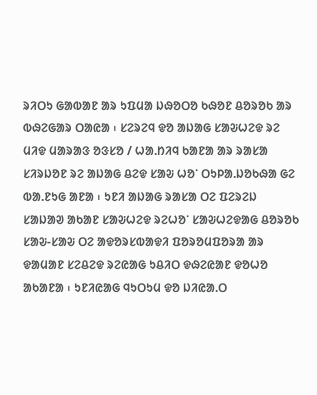ᱨᱤᱛᱩ ᱜᱟᱵᱟᱱ ᱟᱨ ᱩᱯᱢᱟ ᱡᱷᱚᱛᱚ ᱠᱷᱚᱱ ᱪᱚᱨᱚᱠ ᱟᱨ ᱵᱷᱮᱜᱟᱨ ᱛᱟᱭᱟ ᱾ ᱥᱮᱨᱮᱧ ᱫᱚ ᱟᱡᱟᱜ ᱥᱟᱶᱦᱮᱫ ᱨᱮ ᱢᱤᱫ ᱢᱟᱨᱟᱝ ᱚᱝᱥᱚ / ᱦᱟ.ᱴᱤᱧ ᱠᱟᱱᱟ ᱟᱨ ᱨᱟᱥᱟ ᱥᱤᱨᱡᱚᱱ ᱨᱮ ᱟᱡᱟᱜ ᱪᱮᱫ ᱥᱟᱶ ᱦᱚᱸ ᱛᱩᱞᱟ.ᱡᱚᱠᱷᱟ ᱜᱮ ᱵᱟ.ᱱᱩᱜ ᱟᱱᱟ ᱾ ᱩᱱᱤ ᱟᱡᱟᱜ ᱨᱟᱥᱟ ᱛᱮ ᱯᱮᱨᱮᱡ ᱥᱟᱡᱟᱣ ᱟᱠᱟᱱ ᱥᱟᱶᱦᱮᱫ ᱨᱮᱦᱚᱸ ᱥᱟᱶᱦᱮᱫᱟᱜ ᱪᱚᱨᱚᱠ ᱥᱟᱶ-ᱥᱟᱶ ᱛᱮ ᱟᱫᱚᱨᱥᱵᱟᱫᱤ ᱯᱚᱨᱚᱢᱯᱚᱨᱟ ᱟᱨ ᱫᱟᱢᱟᱱ ᱥᱮᱪᱮᱫ ᱨᱮᱭᱟᱜ ᱩᱪᱤᱛ ᱫᱷᱮᱭᱟᱱ ᱫᱚᱦᱚ ᱟᱠᱟᱱᱟ ᱾ ᱩᱱᱤᱭᱟᱜ ᱧᱩᱛᱩᱢ ᱫᱚ ᱡᱤᱭᱟ.ᱛ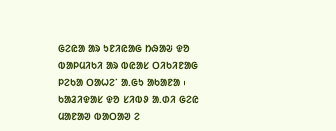ᱜᱮᱭᱟ ᱟᱨ ᱩᱱᱤᱭᱟᱜ ᱴᱷᱟᱶ ᱫᱚ ᱵᱟᱞᱢᱤᱠᱤ ᱟᱨ ᱵᱭᱟᱥ ᱛᱤᱠᱤᱱᱟᱜ ᱞᱮᱠᱟ ᱛᱟᱦᱮᱸ ᱟ.ᱜᱩ ᱟᱠᱟᱱᱟ ᱾
ᱠᱟᱲᱤᱫᱟᱥ ᱫᱚ ᱥᱤᱵᱽ ᱟ.ᱰᱤ ᱜᱮᱭ ᱢᱟᱱᱟᱣ ᱵᱟᱛᱟᱣ ᱮ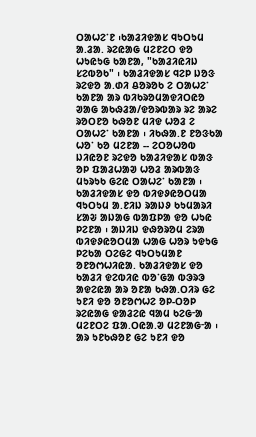ᱛᱟᱦᱮᱸᱱ ᱾ᱠᱟᱲᱤᱫᱟᱥ ᱧᱩᱛᱩᱢ ᱟ.ᱲᱟ. ᱨᱮᱭᱟᱜ ᱢᱮᱱᱮᱛ ᱫᱚ ᱦᱩᱭᱩᱜ ᱠᱟᱱᱟ, "ᱠᱟᱲᱤᱭᱤᱡ ᱥᱮᱵᱚᱠ" ᱾ ᱠᱟᱲᱤᱫᱟᱥ ᱧᱮᱞ ᱡᱚᱝ ᱨᱮᱫᱚ ᱟ.ᱰᱤ ᱪᱚᱨᱚᱠ ᱮ ᱛᱟᱦᱮᱸ ᱠᱟᱱᱟ ᱟᱨ ᱵᱤᱠᱨᱚᱢᱟᱫᱤᱛᱭᱚ ᱣᱟᱜ ᱟᱠᱷᱲᱟ/ᱫᱚᱨᱵᱟᱨ ᱨᱮ ᱟᱨᱮ ᱨᱚᱛᱱᱚ ᱠᱷᱚᱱ ᱢᱤᱫ ᱦᱚᱲ ᱮ ᱛᱟᱦᱮᱸ ᱠᱟᱱᱟ ᱾ ᱤᱠᱷᱟ.ᱱ ᱱᱚᱝᱠᱟ ᱦᱚᱸ ᱠᱚ ᱢᱮᱱᱟ -- ᱮᱛᱚᱦᱚᱵ ᱡᱤᱭᱚᱱ ᱨᱮᱫᱚ ᱠᱟᱲᱤᱫᱟᱥ ᱵᱟᱝ ᱚᱞ ᱯᱟᱲᱦᱟᱣ ᱦᱚᱲ ᱟᱨᱵᱟᱝ ᱢᱩᱨᱩᱠ ᱜᱮᱭ ᱛᱟᱦᱮᱸ ᱠᱟᱱᱟ ᱾ ᱠᱟᱲᱤᱫᱟᱥ ᱫᱚ ᱵᱤᱫᱽᱭᱚᱛᱢᱟ ᱧᱩᱛᱩᱢ ᱟ.ᱱᱤᱡ ᱨᱟᱡᱽ ᱠᱩᱢᱟᱨᱤ ᱥᱟᱶ ᱟᱡᱟᱜ ᱵᱟᱯᱞᱟ ᱫᱚ ᱦᱩᱭ ᱞᱮᱱᱟ ᱾ ᱟᱡᱤᱡ ᱫᱷᱚᱨᱚᱢ ᱮᱨᱟ ᱵᱤᱫᱽᱭᱚᱛᱢᱟ ᱦᱟᱜ ᱦᱚᱨ ᱩᱫᱩᱜ ᱞᱮᱠᱟ ᱛᱮᱜᱮ ᱧᱩᱛᱩᱢᱟᱱ ᱚᱱᱚᱬᱦᱤᱭᱟ. ᱠᱟᱲᱤᱫᱟᱥ ᱫᱚ ᱠᱟᱲᱤ ᱫᱮᱵᱤᱭ ᱵᱚᱸᱜᱟ ᱵᱳᱨᱳ ᱟᱫᱮᱭᱟ ᱟᱨ ᱚᱱᱟ ᱠᱷᱟ.ᱛᱤᱨ ᱜᱮ ᱩᱱᱤ ᱫᱚ ᱚᱱᱚᱬᱦᱮ ᱚᱞ-ᱛᱚᱞ ᱨᱮᱭᱟᱜ ᱫᱟᱲᱮᱭ ᱧᱟᱢ ᱠᱮᱜᱼᱟ ᱢᱮᱱᱛᱮ ᱯᱟ.ᱛᱭᱟ.ᱣ ᱢᱮᱱᱟᱜᱼᱟ ᱾ ᱟᱨ ᱩᱱᱠᱷᱚᱱ ᱜᱮ ᱩᱱᱤ ᱫᱚ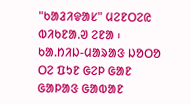"ᱠᱟᱲᱤᱫᱟᱥ" ᱢᱮᱱᱛᱮᱭ ᱵᱤᱠᱱᱟ.ᱣ ᱮᱱᱟ ᱾
ᱠᱟ.ᱴᱤᱡ-ᱢᱟᱨᱟᱝ ᱡᱚᱛᱚ ᱛᱮ ᱯᱩᱱ ᱜᱮᱞ ᱜᱟᱱ ᱜᱟᱞᱟᱝ ᱜᱟᱵᱟᱱ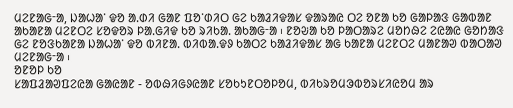ᱢᱮᱱᱟᱜᱼᱟ, ᱡᱟᱦᱟᱸ ᱫᱚ ᱟ.ᱰᱤ ᱜᱟᱱ ᱯᱚᱸᱰᱤᱛ ᱜᱮ ᱠᱟᱲᱤᱫᱟᱥ ᱫᱟᱨᱟᱭ ᱛᱮ ᱚᱱᱟ ᱠᱚ ᱜᱟᱞᱟᱝ ᱜᱟᱵᱟᱱ ᱟᱠᱟᱱᱟ ᱢᱮᱱᱛᱮ ᱥᱚᱫᱚᱨ ᱞᱟ.ᱜᱤᱫ ᱠᱚ ᱨᱤᱠᱟ. ᱟᱠᱟᱜᱼᱟ ᱾ ᱱᱚᱶᱟ ᱠᱚ ᱞᱟᱛᱟᱨᱮ ᱢᱚᱴᱷᱮ ᱮᱭᱟᱭ ᱜᱚᱴᱟᱝ ᱜᱮ ᱱᱚᱝᱠᱟᱱᱟ ᱡᱟᱦᱟᱸ ᱫᱚ ᱵᱤᱱᱟ. ᱵᱤᱵᱟ.ᱫᱽ ᱠᱟᱛᱮ ᱠᱟᱲᱤᱫᱟᱥ ᱟᱜ ᱠᱟᱱᱟ ᱢᱮᱱᱛᱮ ᱢᱟᱱᱟᱣ ᱵᱟᱛᱟᱣ ᱢᱮᱱᱟᱜᱼᱟ ᱾
ᱚᱱᱚᱞ ᱠᱚ
ᱥᱟᱯᱲᱟᱣᱯᱮᱭᱟ ᱜᱟᱭᱟᱱ - ᱚᱵᱷᱤᱜᱽᱭᱟᱱ ᱥᱚᱠᱩᱱᱛᱚᱞᱚᱢ, ᱵᱤᱠᱨᱚᱢᱳᱵᱚᱨᱥᱤᱭᱚᱢ ᱟᱨ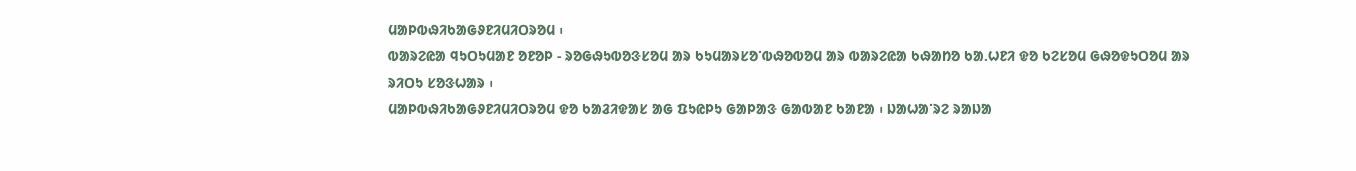ᱢᱟᱞᱵᱷᱤᱠᱟᱜᱽᱱᱤᱢᱤᱛᱨᱚᱢ ᱾
ᱵᱟᱨᱮᱭᱟ ᱧᱩᱛᱩᱢᱟᱱ ᱚᱱᱚᱞ - ᱨᱚᱜᱷᱩᱵᱚᱝᱥᱚᱢ ᱟᱨ ᱠᱩᱢᱟᱨᱥᱚᱸᱵᱷᱚᱵᱚᱢ ᱟᱨ ᱵᱟᱨᱮᱭᱟ ᱠᱷᱟᱴᱚ ᱠᱟ.ᱦᱱᱤ ᱫᱚ ᱠᱮᱥᱚᱢ ᱜᱷᱚᱫᱩᱛᱚᱢ ᱟᱨ ᱨᱤᱛᱩ ᱥᱚᱝᱦᱟᱨ ᱾
ᱢᱟᱞᱵᱷᱤᱠᱟᱜᱽᱱᱤᱢᱤᱛᱨᱚᱢ ᱫᱚ ᱠᱟᱲᱤᱫᱟᱥ ᱟᱜ ᱯᱩᱭᱞᱩ ᱜᱟᱞᱟᱝ ᱜᱟᱵᱟᱱ ᱠᱟᱱᱟ ᱾ ᱡᱟᱦᱟᱸᱨᱮ ᱨᱟᱡᱟ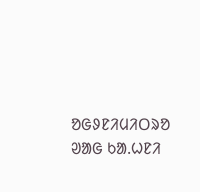ᱚᱜᱽᱱᱤᱢᱤᱛᱨᱚ ᱣᱟᱜ ᱠᱟ.ᱦᱱᱤ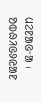ᱢᱮᱱᱟᱜᱼᱟ ᱾ ᱚᱵᱷᱤᱜᱽᱭᱟᱱ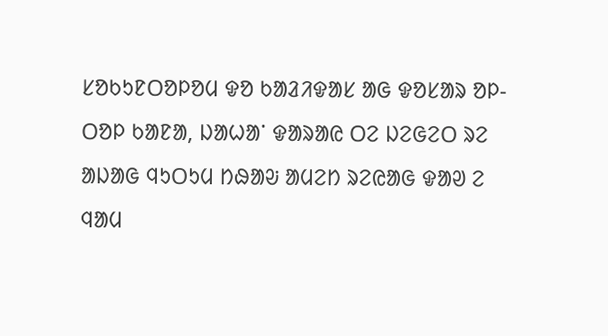ᱥᱚᱠᱩᱱᱛᱚᱞᱚᱢ ᱫᱚ ᱠᱟᱲᱤᱫᱟᱥ ᱟᱜ ᱫᱚᱥᱟᱨ ᱚᱞ-ᱛᱚᱞ ᱠᱟᱱᱟ, ᱡᱟᱦᱟᱸ ᱫᱟᱨᱟᱭ ᱛᱮ ᱡᱮᱜᱮᱛ ᱨᱮ ᱟᱡᱟᱜ ᱧᱩᱛᱩᱢ ᱴᱷᱟᱶ ᱟᱢᱮᱴ ᱨᱮᱭᱟᱜ ᱫᱟᱣ ᱮ ᱧᱟᱢ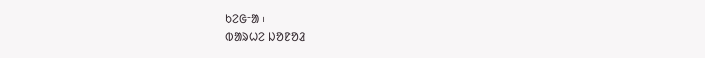ᱠᱮᱜᱼᱟ ᱾
ᱵᱟᱨᱦᱮ ᱡᱚᱱᱚᱲ